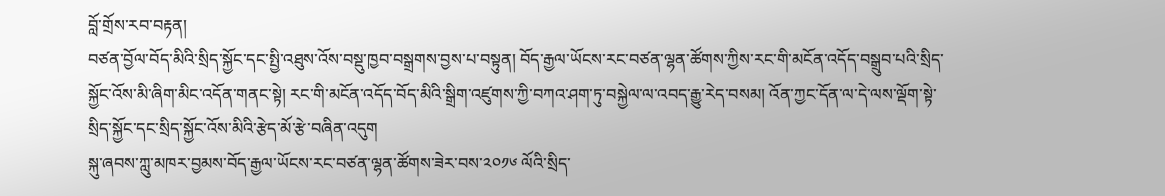བློ་གྲོས་རབ་བརྟན།
བཙན་བྱོལ་བོད་མིའི་སྲིད་སྐྱོང་དང་སྤྱི་འཐུས་འོས་བསྡུ་ཁྱབ་བསྒྲགས་བྱས་པ་བསྟུན། བོད་རྒྱལ་ཡོངས་རང་བཙན་ལྷན་ཚོགས་ཀྱིས་རང་གི་མངོན་འདོད་བསྒྲུབ་པའི་སྲིད་སྐྱོང་འོས་མི་ཞིག་མིང་འདོན་གནང་སྟེ། རང་གི་མངོན་འདོད་བོད་མིའི་སྒྲིག་འཛུགས་ཀྱི་བཀའ་ཤག་ཏུ་བསྐྱེལ་ལ་འབད་རྒྱུ་རེད་བསམ། འོན་ཀྱང་དོན་ལ་དེ་ལས་ལྡོག་སྟེ་སྲིད་སྐྱོང་དང་སྲིད་སྐྱོང་འོས་མིའི་རྩེད་མོ་རྩེ་བཞིན་འདུག
སྐུ་ཞབས་ཀླུ་མཁར་བྱམས་བོད་རྒྱལ་ཡོངས་རང་བཙན་ལྷན་ཚོགས་ཟེར་བས་༢༠༡༦ ལོའི་སྲིད་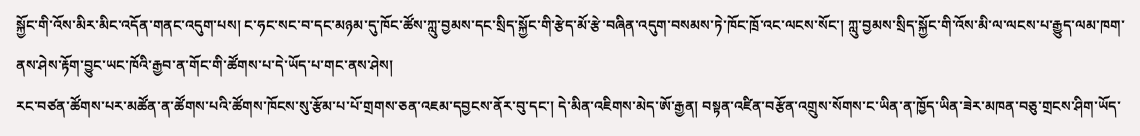སྐྱོང་གི་འོས་མིར་མིང་འདོན་གནང་འདུག་པས། ང་ཧང་སང་བ་དང་མཉམ་དུ་ཁོང་ཚོས་ཀླུ་བྱམས་དང་སྲིད་སྐྱོང་གི་རྩེད་མོ་རྩེ་བཞིན་འདུག་བསམས་ཏེ་ཁོང་ཁྲོ་འང་ལངས་སོང་། ཀླུ་བྱམས་སྲིད་སྐྱོང་གི་འོས་མི་ལ་ལངས་པ་རྒྱུད་ལམ་ཁག་ནས་ཤེས་རྟོག་བྱུང་ཡང་ཁོའི་རྒྱབ་ན་གོང་གི་ཚོགས་པ་དེ་ཡོད་པ་གང་ནས་ཤེས།
རང་བཙན་ཚོགས་པར་མཚོན་ན་ཚོགས་པའི་ཚོགས་ཁོངས་སུ་རྩོམ་པ་པོ་གྲགས་ཅན་འཇམ་དབྱངས་ནོར་བུ་དང་། དེ་མིན་འཇིགས་མེད་ཨོ་རྒྱན། བསྟན་འཛིན་བརྩོན་འགྲུས་སོགས་ང་ཡིན་ན་ཁྱོད་ཡིན་ཟེར་མཁན་བཅུ་གྲངས་ཤིག་ཡོད་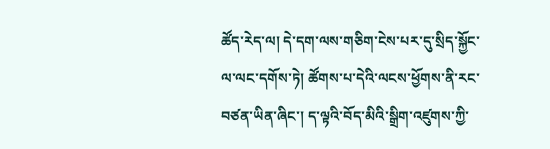ཚོད་རེད་ལ། དེ་དག་ལས་གཅིག་ངེས་པར་དུ་སྲིད་སྐྱོང་ལ་ལང་དགོས་ཏེ། ཚོགས་པ་དེའི་ལངས་ཕྱོགས་ནི་རང་བཙན་ཡིན་ཞིང་། ད་ལྟའི་བོད་མིའི་སྒྲིག་འཛུགས་ཀྱི་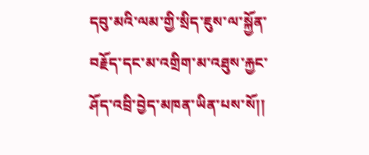དབུ་མའི་ལམ་གྱི་སྲིད་ཇུས་ལ་སྐྱོན་བརྗོད་དང་མ་འགྲིག་མ་འཐུས་རྐྱང་ཤོད་འབྲི་བྱེད་མཁན་ཡིན་པས་སོ།།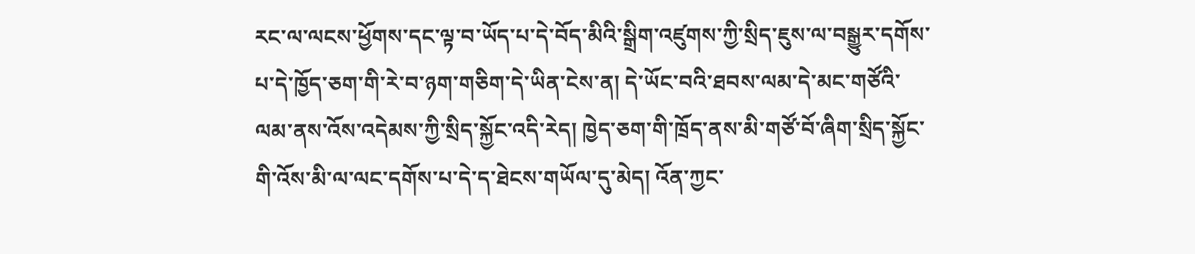རང་ལ་ལངས་ཕྱོགས་དང་ལྟ་བ་ཡོད་པ་དེ་བོད་མིའི་སྒྲིག་འཛུགས་ཀྱི་སྲིད་ཇུས་ལ་བསྒྱུར་དགོས་པ་དེ་ཁྱོད་ཅག་གི་རེ་བ་ཉག་གཅིག་དེ་ཡིན་ངེས་ན། དེ་ཡོང་བའི་ཐབས་ལམ་དེ་མང་གཙོའི་ལམ་ནས་འོས་འདེམས་ཀྱི་སྲིད་སྐྱོང་འདི་རེད། ཁྱེད་ཅག་གི་ཁྲོད་ནས་མི་གཙོ་བོ་ཞིག་སྲིད་སྐྱོང་གི་འོས་མི་ལ་ལང་དགོས་པ་དེ་ད་ཐེངས་གཡོལ་དུ་མེད། འོན་ཀྱང་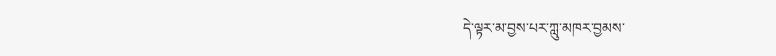དེ་ལྟར་མ་བྱས་པར་ཀླུ་མཁར་བྱམས་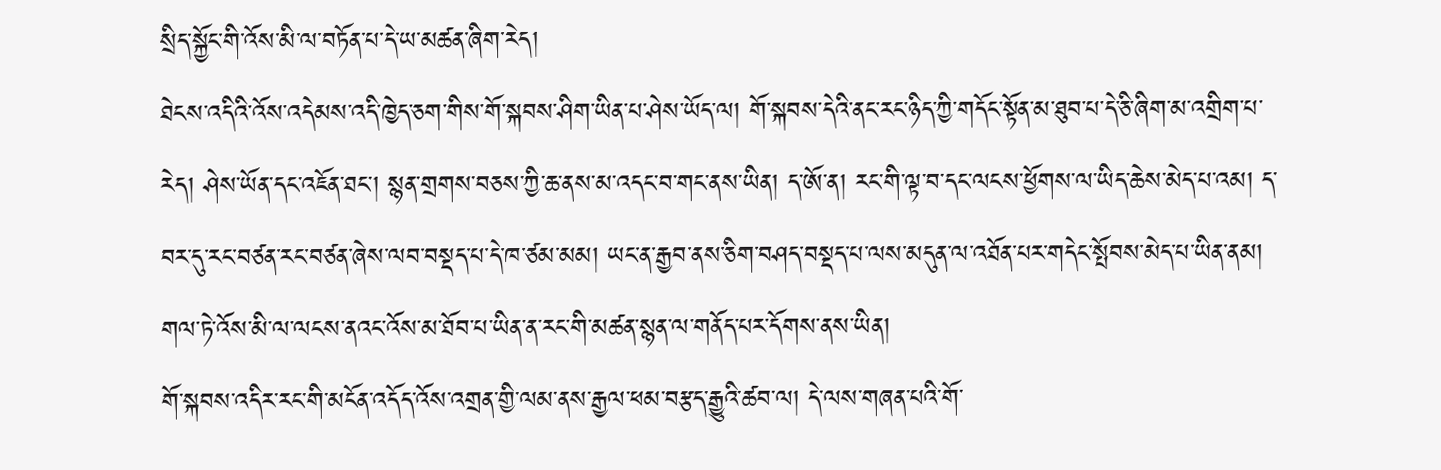སྲིད་སྐྱོང་གི་འོས་མི་ལ་བཏོན་པ་དེ་ཡ་མཚན་ཞིག་རེད།
ཐེངས་འདིའི་འོས་འདེམས་འདི་ཁྱེད་ཅག་གིས་གོ་སྐབས་ཤིག་ཡིན་པ་ཤེས་ཡོད་ལ། གོ་སྐབས་དེའི་ནང་རང་ཉིད་ཀྱི་གདོང་སྟོན་མ་ཐུབ་པ་དེ་ཅི་ཞིག་མ་འགྲིག་པ་རེད། ཤེས་ཡོན་དང་འཇོན་ཐང་། སྙན་གྲགས་བཅས་ཀྱི་ཆ་ནས་མ་འདང་བ་གང་ནས་ཡིན། ད་ཨོ་ན། རང་གི་ལྟ་བ་དང་ལངས་ཕྱོགས་ལ་ཡིད་ཆེས་མེད་པ་འམ། ད་བར་དུ་རང་བཙན་རང་བཙན་ཞེས་ལབ་བསྡད་པ་དེ་ཁ་ཙམ་མམ། ཡང་ན་རྒྱབ་ནས་ཅིག་བཤད་བསྡད་པ་ལས་མདུན་ལ་འཐོན་པར་གདེང་སྤོབས་མེད་པ་ཡིན་ནམ། གལ་ཏེ་འོས་མི་ལ་ལངས་ནའང་འོས་མ་ཐོབ་པ་ཡིན་ན་རང་གི་མཚན་སྙན་ལ་གནོད་པར་དོགས་ནས་ཡིན།
གོ་སྐབས་འདིར་རང་གི་མངོན་འདོད་འོས་འགྲན་གྱི་ལམ་ནས་རྒྱལ་ཕམ་བརྩད་རྒྱུའི་ཚབ་ལ། དེ་ལས་གཞན་པའི་གོ་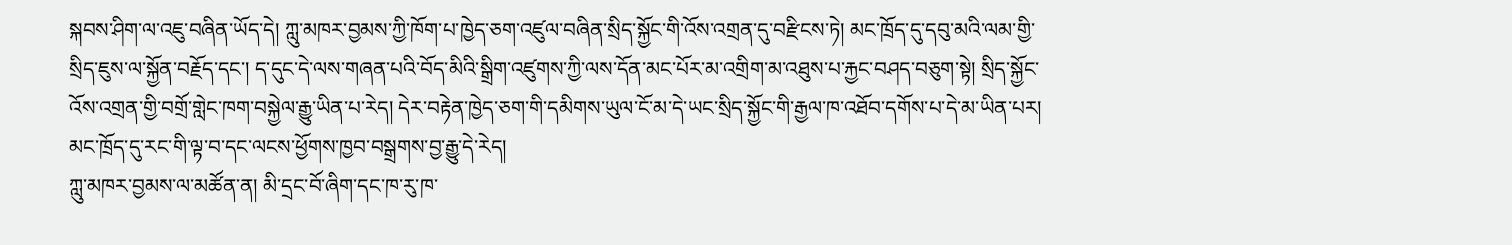སྐབས་ཤིག་ལ་འཇུ་བཞིན་ཡོད་དེ། ཀླུ་མཁར་བྱམས་ཀྱི་ཁོག་པ་ཁྱེད་ཅག་འཛུལ་བཞིན་སྲིད་སྐྱོང་གི་འོས་འགྲན་དུ་བརྫིངས་ཏེ། མང་ཁྲོད་དུ་དབུ་མའི་ལམ་གྱི་སྲིད་ཇུས་ལ་སྐྱོན་བརྗོད་དང་། ད་དུང་དེ་ལས་གཞན་པའི་བོད་མིའི་སྒྲིག་འཛུགས་ཀྱི་ལས་དོན་མང་པོར་མ་འགྲིག་མ་འཐུས་པ་རྐྱང་བཤད་བཅུག་སྟེ། སྲིད་སྐྱོང་འོས་འགྲན་གྱི་བགྲོ་གླེང་ཁག་བསྐྱེལ་རྒྱུ་ཡིན་པ་རེད། དེར་བརྟེན་ཁྱེད་ཅག་གི་དམིགས་ཡུལ་ངོ་མ་དེ་ཡང་སྲིད་སྐྱོང་གི་རྒྱལ་ཁ་འཐོབ་དགོས་པ་དེ་མ་ཡིན་པར། མང་ཁྲོད་དུ་རང་གི་ལྟ་བ་དང་ལངས་ཕྱོགས་ཁྱབ་བསྒྲགས་བྱ་རྒྱུ་དེ་རེད།
ཀླུ་མཁར་བྱམས་ལ་མཚོན་ན། མི་དྲང་བོ་ཞིག་དང་ཁ་རུ་ཁ་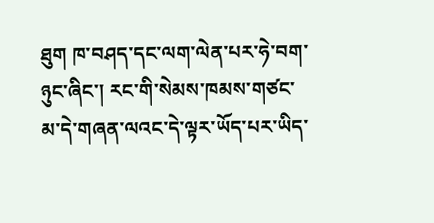ཐུག ཁ་བཤད་དང་ལག་ལེན་པར་ཧེ་བག་ཉུང་ཞིང་། རང་གི་སེམས་ཁམས་གཙང་མ་དེ་གཞན་ལའང་དེ་ལྟར་ཡོད་པར་ཡིད་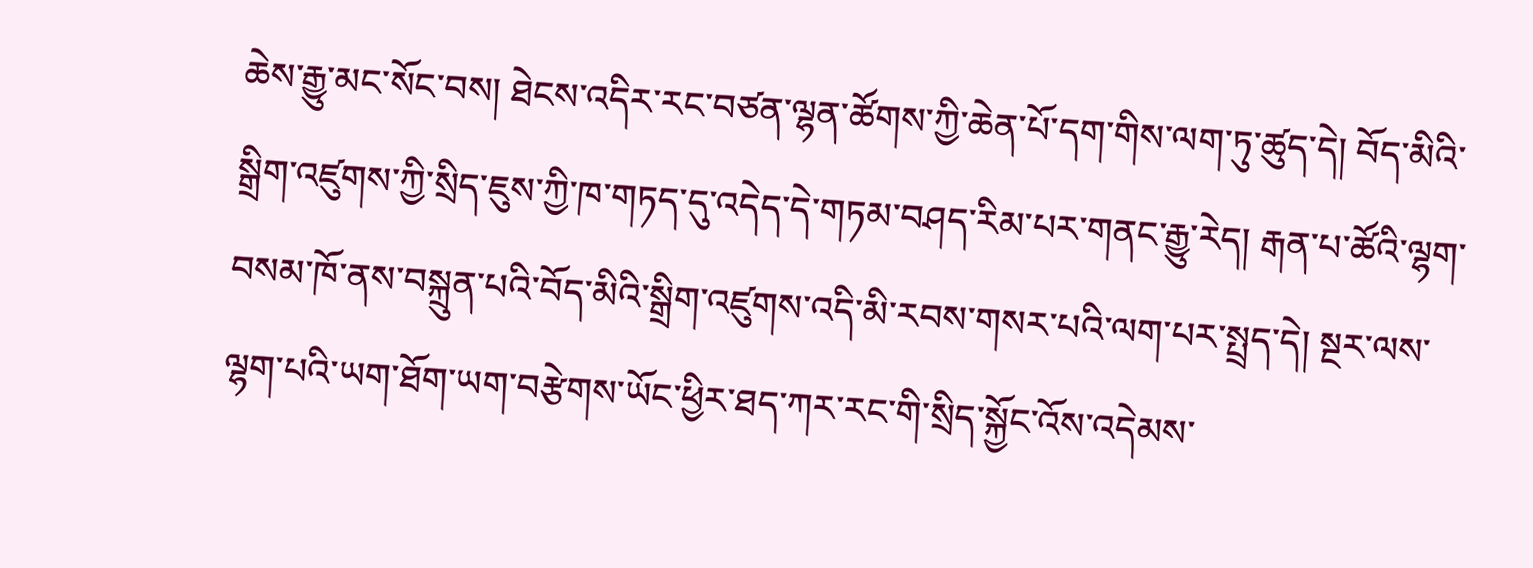ཆེས་རྒྱུ་མང་སོང་བས། ཐེངས་འདིར་རང་བཙན་ལྷན་ཚོགས་ཀྱི་ཆེན་པོ་དག་གིས་ལག་ཏུ་ཚུད་དེ། བོད་མིའི་སྒྲིག་འཛུགས་ཀྱི་སྲིད་ཇུས་ཀྱི་ཁ་གཏད་དུ་འདེད་དེ་གཏམ་བཤད་རིམ་པར་གནང་རྒྱུ་རེད། རྒན་པ་ཚོའི་ལྷག་བསམ་ཁོ་ནས་བསྐྲུན་པའི་བོད་མིའི་སྒྲིག་འཛུགས་འདི་མི་རབས་གསར་པའི་ལག་པར་སྤྲད་དེ། སྔར་ལས་ལྷག་པའི་ཡག་ཐོག་ཡག་བརྩེགས་ཡོང་ཕྱིར་ཐད་ཀར་རང་གི་སྲིད་སྐྱོང་འོས་འདེམས་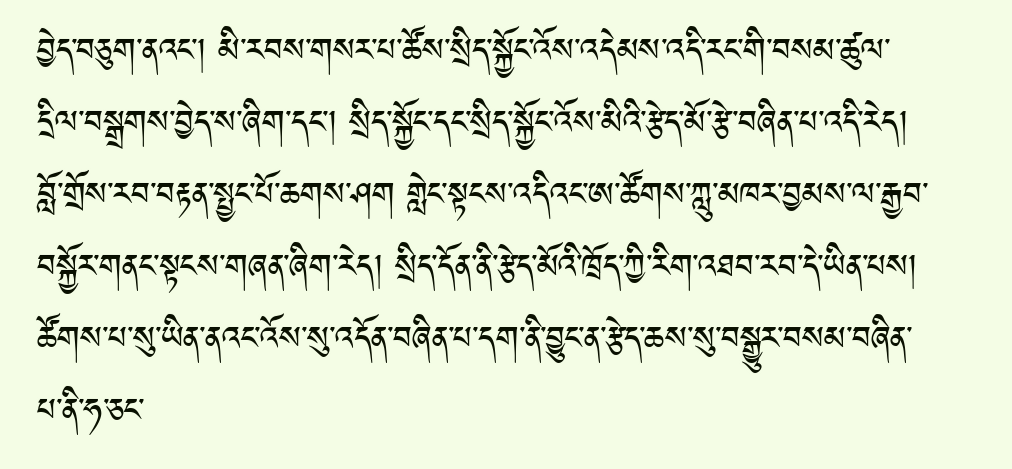བྱེད་བཅུག་ནའང་། མི་རབས་གསར་པ་ཚོས་སྲིད་སྐྱོང་འོས་འདེམས་འདི་རང་གི་བསམ་ཚུལ་དྲིལ་བསྒྲགས་བྱེད་ས་ཞིག་དང་། སྲིད་སྐྱོང་དང་སྲིད་སྐྱོང་འོས་མིའི་རྩེད་མོ་རྩེ་བཞིན་པ་འདི་རེད།
བློ་གྲོས་རབ་བརྟན་སྤྱང་པོ་ཆགས་ཤག གླེང་སྟངས་འདིའང་ཨ་ཚོགས་ཀླུ་མཁར་བྱམས་ལ་རྒྱབ་བསྐྱོར་གནང་སྟངས་གཞན་ཞིག་རེད། སྲིད་དོན་ནི་རྩེད་མོའི་ཁྲོད་ཀྱི་རིག་འཐབ་རབ་དེ་ཡིན་པས། ཚོགས་པ་སུ་ཡིན་ནའང་འོས་སུ་འདོན་བཞིན་པ་དག་ནི་བྱུང་ན་རྩེད་ཆས་སུ་བསྒྱུར་བསམ་བཞིན་པ་ནི་ཧ་ཅང་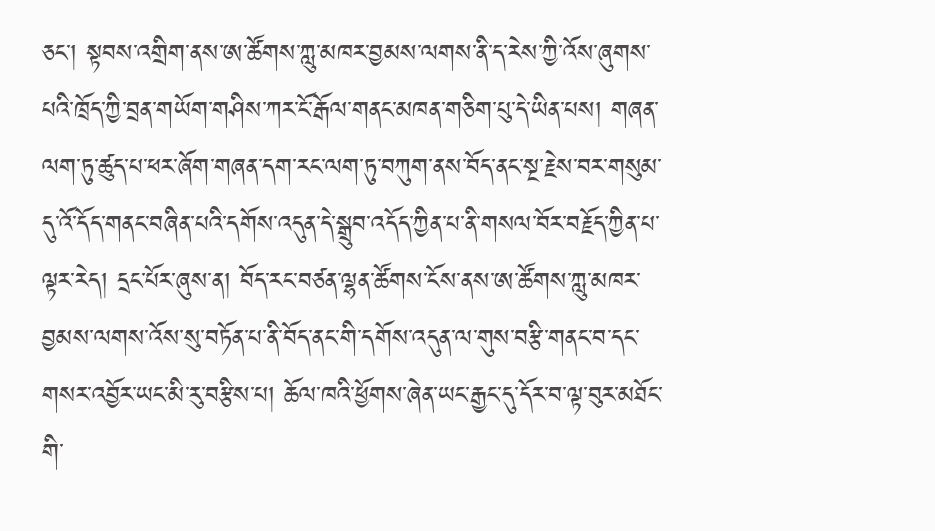ཅང་། སྟབས་འགྲིག་ནས་ཨ་ཚོགས་ཀླུ་མཁར་བྱམས་ལགས་ནི་ད་རེས་ཀྱི་འོས་ཞུགས་པའི་ཁྲོད་ཀྱི་བྲན་གཡོག་གཤིས་ཀར་ངོ་རྒོལ་གནང་མཁན་གཅིག་པུ་དེ་ཡིན་པས། གཞན་ལག་ཏུ་ཚུད་པ་ཕར་ཞོག་གཞན་དག་རང་ལག་ཏུ་བཀུག་ནས་བོད་ནང་སྔ་རྗེས་བར་གསུམ་དུ་འོ་དོད་གནང་བཞིན་པའི་དགོས་འདུན་དེ་སྒྲུབ་འདོད་ཀྱིན་པ་ནི་གསལ་བོར་བརྗོད་ཀྱིན་པ་ལྟར་རེད། དྲང་པོར་ཞུས་ན། བོད་རང་བཙན་ལྷན་ཚོགས་ངོས་ནས་ཨ་ཚོགས་ཀླུ་མཁར་བྱམས་ལགས་འོས་སུ་བཏོན་པ་ནི་བོད་ནང་གི་དགོས་འདུན་ལ་གུས་བརྩི་གནང་བ་དང་གསར་འབྱོར་ཡང་མི་རུ་བརྩིས་པ། ཆོལ་ཁའི་ཕྱོགས་ཞེན་ཡང་རྒྱང་དུ་དོར་བ་ལྟ་བུར་མཐོང་གི་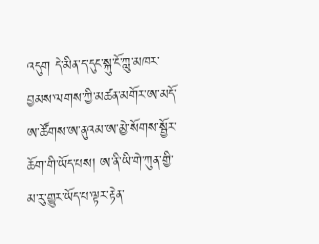འདུག དེ་མིན་ད་དུང་སྐུ་ངོ་ཀླུ་མཁར་བྱམས་ལགས་ཀྱི་མཚན་མགོར་ཨ་མདོ་ཨ་ཚོགས་ཨ་ནུའམ་ཨ་མྱེ་སོགས་སྦྱོར་ཆོག་གི་ཡོད་པས། ཨ་ནི་ཡི་གེ་ཀུན་གྱི་མ་རུ་གྱུར་ཡོད་པ་ལྟར་རྟེན་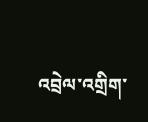འབྲེལ་འགྲིག་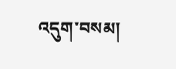འདུག་བསམ།